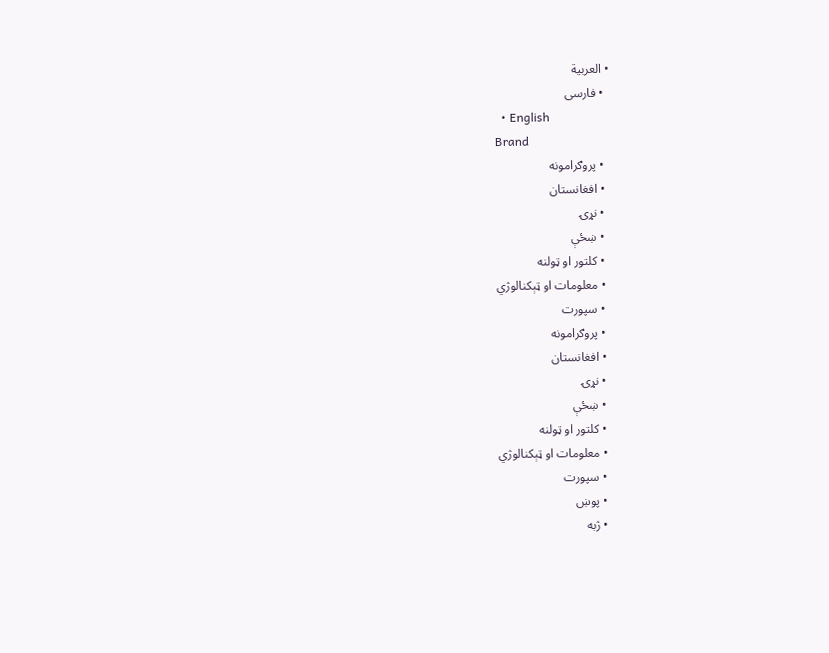• العربية
  • فارسی
  • English
Brand
  • پروګرامونه
  • افغانستان
  • نړۍ
  • ښځې
  • کلتور او ټولنه
  • معلومات او ټېکنالوژي
  • سپورت
  • پروګرامونه
  • افغانستان
  • نړۍ
  • ښځې
  • کلتور او ټولنه
  • معلومات او ټېکنالوژي
  • سپورت
  • پوښ
  • ژبه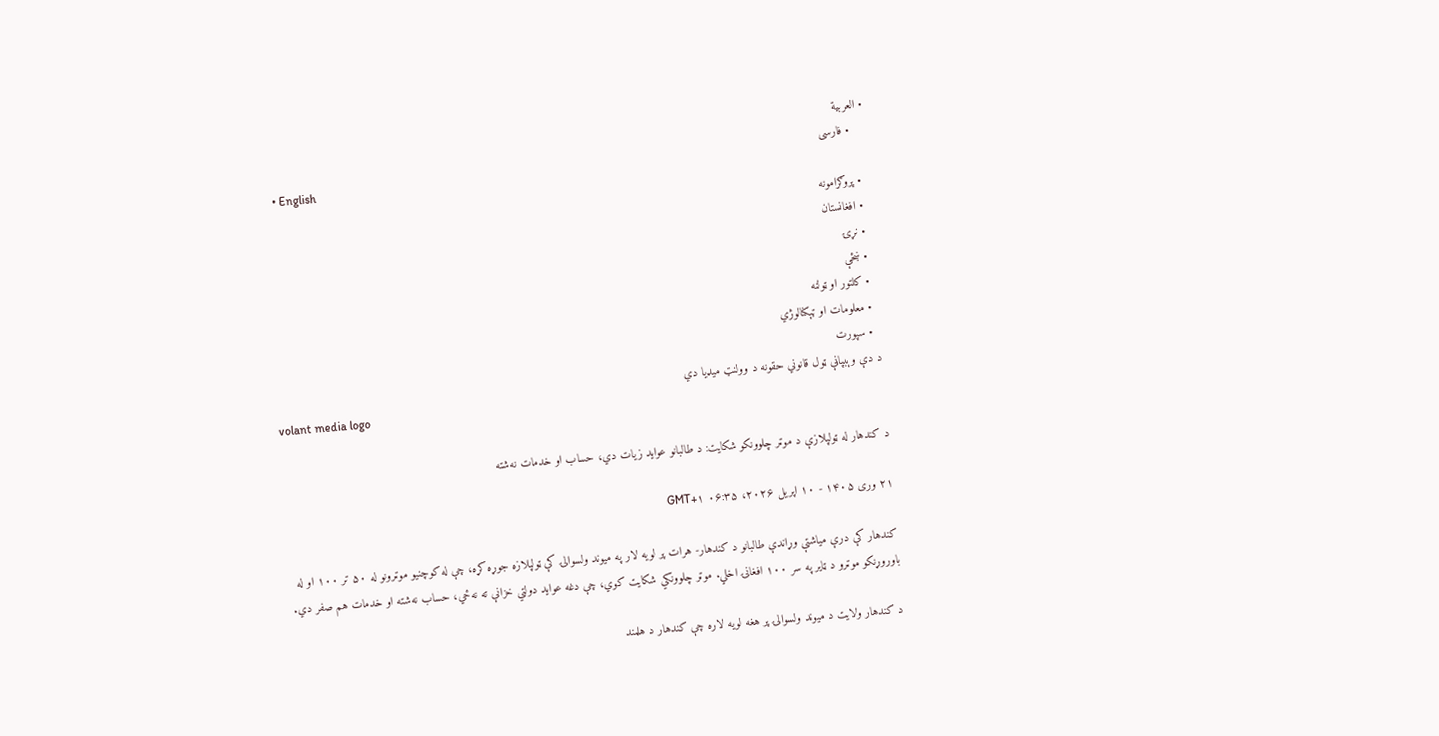• العربية
    • فارسی
    • English
  • پروګرامونه
  • افغانستان
  • نړۍ
  • ښځې
  • کلتور او ټولنه
  • معلومات او ټېکنالوژي
  • سپورت
د دې وېبپاڼې ټول قانوني حقونه د وولنټ میډیا دي
volant media logo

د کندهار له ټولپلازې د موټر چلوونکو شکایت: د طالبانو عواید زیات دي، حساب او خدمات نه‌شته

۲۱ وری ۱۴۰۵ - ۱۰ اپریل ۲۰۲۶، ۰۶:۳۵ GMT+۱

کندهار کې درې میاشتې وړاندې طالبانو د کندهار- هرات پر لویه لار په میوند ولسوالۍ کې ټولپلازه جوړه کړه، چې له کوچنيو موټرونو له ۵۰ تر ۱۰۰ او له باوروړنکو موټرو د ټاير په سر ۱۰۰ افغانۍ اخلي. موټر چلوونکي شکایت کوي، چې دغه عواید دولتي خزانې ته نه‌ځي، حساب نه‌شته او خدمات هم صفر دي.

د کندهار ولایت د میوند ولسوالۍ پر هغه لویه لاره چې کندهار د هلمند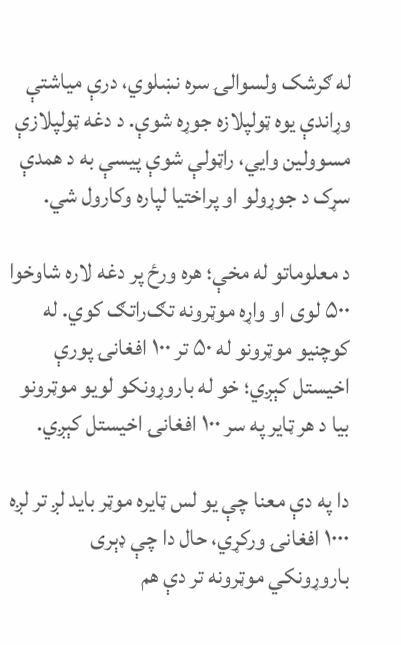له ګرشک ولسوالۍ سره نښلوي، درې میاشتې وړاندې یوه ټولپلازه جوړه شوې. د دغه ټولپلازې مسوولین وایي، راټولې شوې پیسې به د همدې سړک د جوړولو او پراختیا لپاره وکارول شي.

د معلوماتو له مخې؛ هره ورځ پر دغه لاره شاوخوا ۵۰۰ لوی او واړه موټرونه تګ‌راتګ کوي. له کوچنیو موټرونو له ۵۰ تر ۱۰۰ افغانۍ پورې اخیستل کېږي؛ خو له باروړونکو لویو موټرونو بیا د هر ټایر په سر ۱۰۰ افغانۍ اخیستل کېږي.

دا په دې معنا چې یو لس ټایره موټر باید لږ تر لږه ۱۰۰۰ افغانۍ ورکړي، حال دا چې ډېری باروړونکي موټرونه تر دې هم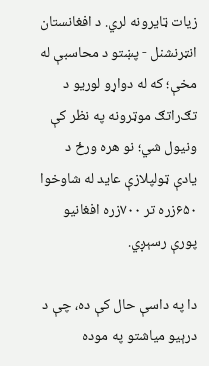زیات ټایرونه لري. د افغانستان انټرنشنل - پښتو د محاسبې له مخې؛ که له دواړو لوریو د تګ‌راتګ موټرونه په نظر کې ونیول شي؛ نو هره ورځ د یادې ټولپلازې عاید له شاوخوا ۶۵۰زره تر ۷۰۰زره افغانیو پورې رسېږي.

دا په داسې حال کې ده، چې د درېیو میاشتو په موده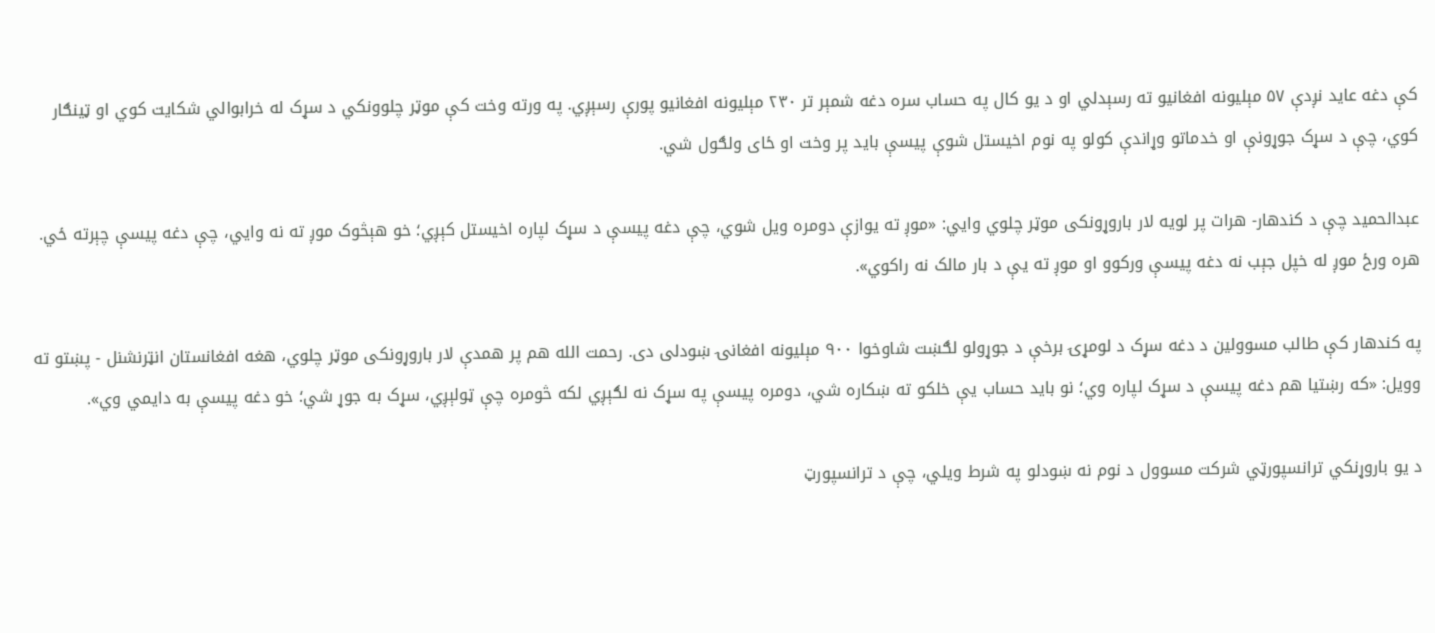کې دغه عاید نږدې ۵۷ مېلیونه افغانیو ته رسېدلي او د یو کال په حساب سره دغه شمېر تر ۲۳۰ مېلیونه افغانیو پورې رسېږي. په ورته وخت کې موټر چلوونکي د سړک له خرابوالي شکایت کوي او ټينګار کوي، چې د سړک جوړونې او خدماتو وړاندې کولو په نوم اخیستل شوې پيسې باید پر وخت او ځای ولګول شي.

عبدالحمید چې د کندهار- هرات پر لویه لار باروړونکی موټر چلوي وايي: «موږ ته یوازې دومره ویل شوي، چې دغه پیسې د سړک لپاره اخیستل کېږي؛ خو هېڅوک موږ ته نه وایي، چې دغه پیسې چېرته ځي. هره ورځ موږ له خپل جېب نه دغه پيسې ورکوو او موږ ته یې د بار مالک نه راکوي».

په کندهار کې طالب مسوولین د دغه سړک د لومړۍ برخې د جوړولو لګښت شاوخوا ۹۰۰ مېلیونه افغانۍ ښودلی دی. رحمت الله هم پر همدې لار باروړونکی موټر چلوي، هغه افغانستان انټرنشنل - پښتو ته وویل: «که رښتیا هم دغه پیسې د سړک لپاره وي؛ نو باید حساب یې خلکو ته ښکاره شي، دومره پیسې په سړک نه لګېږي لکه څومره چې ټولېږي، سړک به جوړ شي؛ خو دغه پيسې به دایمي وي».

د یو باروړنکي‌ ترانسپورټي شرکت مسوول د نوم نه ښودلو په شرط ویلي، چې د ترانسپورټ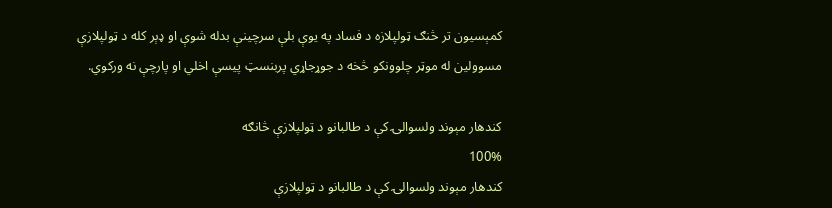کمېسيون تر څنګ ټولپلازه د فساد په يوې بلې سرچینې بدله شوې او ډېر کله د ټولپلازې مسوولين له موټر چلوونکو څخه د جوړجاړي پربنسټ پيسې اخلي او پارچې نه ورکوي.

کندهار مېوند ولسوالۍ کې د طالبانو د ټولپلازې څانګه
100%
کندهار مېوند ولسوالۍ کې د طالبانو د ټولپلازې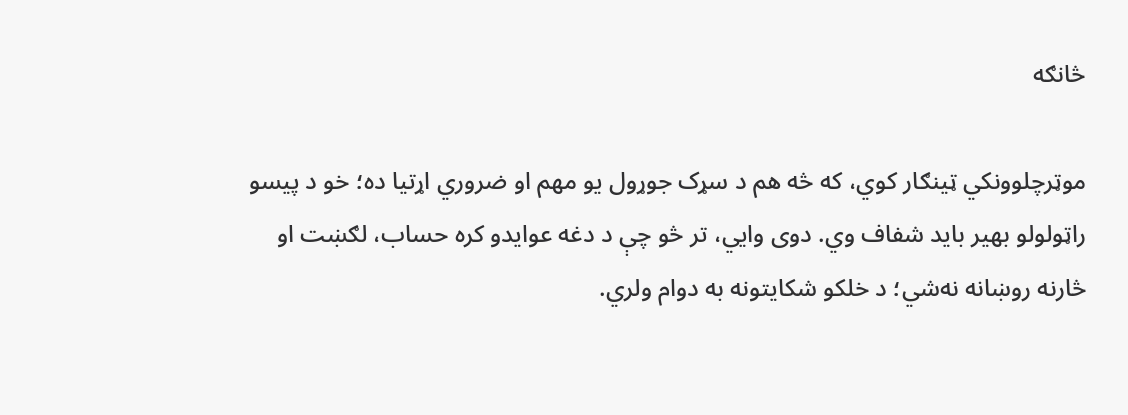څانګه

موټرچلوونکي ټینګار کوي، که څه هم د سړک جوړول یو مهم او ضروري اړتیا ده؛ خو د پیسو راټولولو بهیر باید شفاف وي. دوی وایي، تر څو چې د دغه عوایدو کره حساب، لګښت او څارنه روښانه نه‌شي؛ د خلکو شکایتونه به دوام ولري.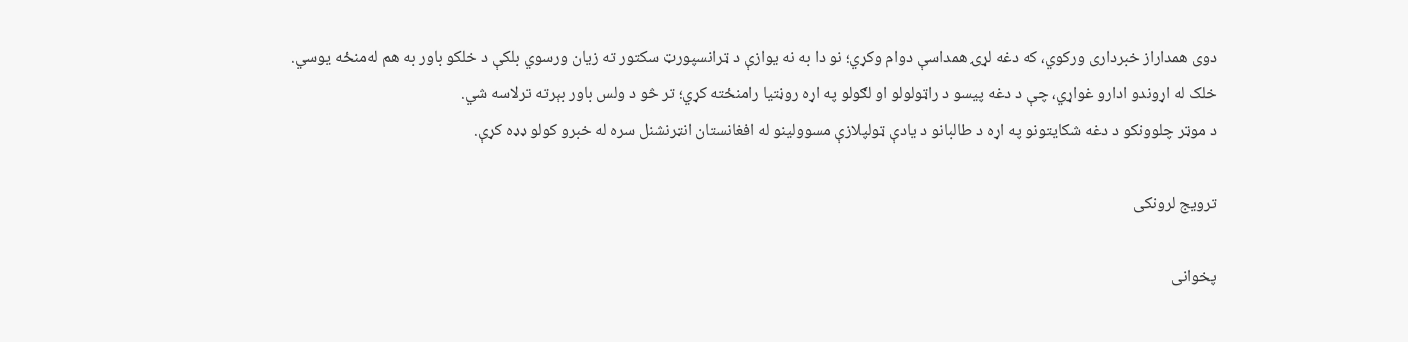دوی همداراز خبرداری ورکوي، که دغه لړۍ همداسې دوام وکړي؛ نو دا به نه یوازې د ټرانسپورټ سکتور ته زیان ورسوي بلکې د خلکو باور به هم له‌منځه یوسي. خلک له اړوندو ادارو غواړي، چې د دغه پیسو د راټولولو او لګولو په اړه روڼتیا رامنځته کړي؛ تر څو د ولس باور بېرته ترلاسه شي.
د موټر چلوونکو د دغه شکایتونو په اړه د طالبانو د یادې ټولپلازې مسوولینو له افغانستان انټرنشنل سره له خبرو کولو ډډه کړې.

ترویج لرونکی

پخوانی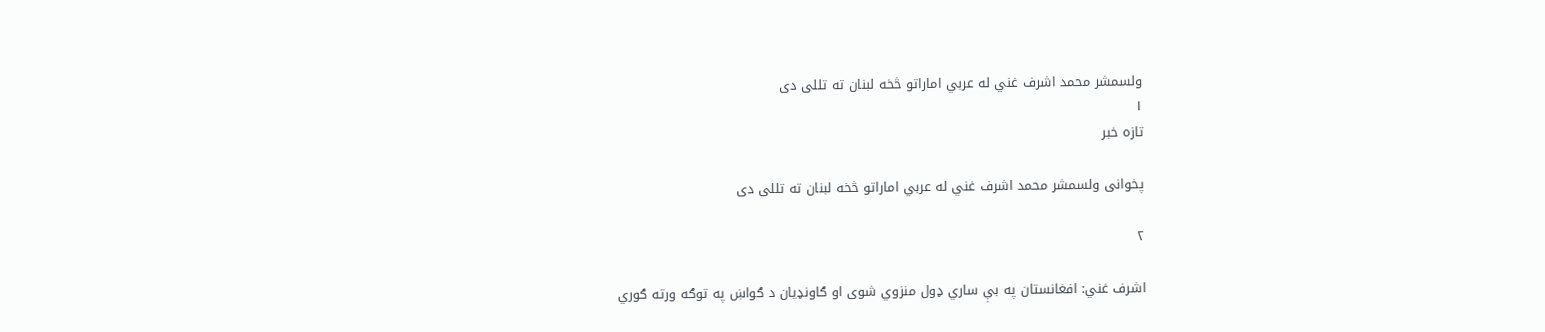ولسمشر محمد اشرف غني له عربي اماراتو څخه لبنان ته تللی دی
۱
تازه خبر

پخوانی ولسمشر محمد اشرف غني له عربي اماراتو څخه لبنان ته تللی دی

۲

اشرف غني: افغانستان په بې ساري ډول منزوي شوی او ګاونډیان د ګواښ په توګه ورته ګوري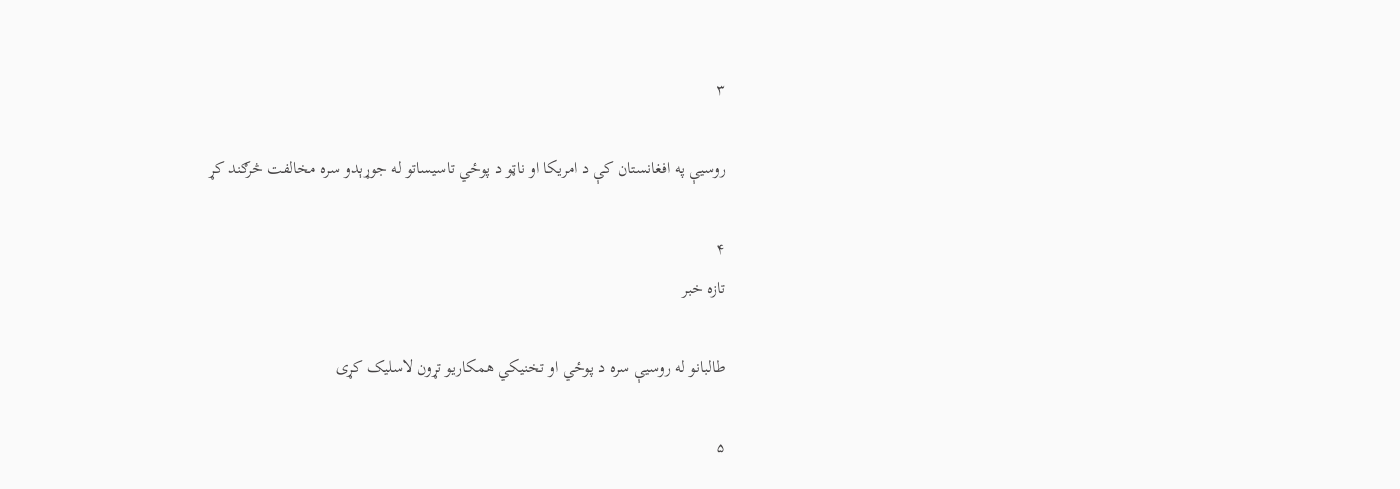۳

روسیې په افغانستان کې د امریکا او ناټو د پوځي تاسیساتو له جوړېدو سره مخالفت څرګند کړ

۴
تازه خبر

طالبانو له روسیې سره د پوځي او تخنیکي همکاریو تړون لاسلیک کړی

۵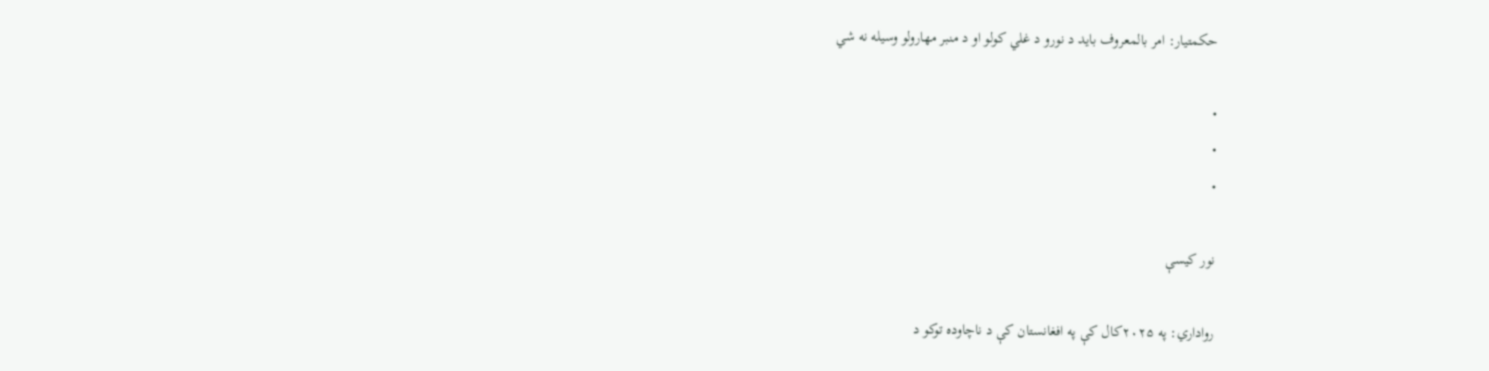حکمتیار: امر بالمعروف باید د نورو د غلي کولو او د منبر مهارولو وسيله نه شي

•
•
•

نور کیسې

رواداري: په ۲۰۲۵کال کې په افغانستان کې د ناچاوده توکو د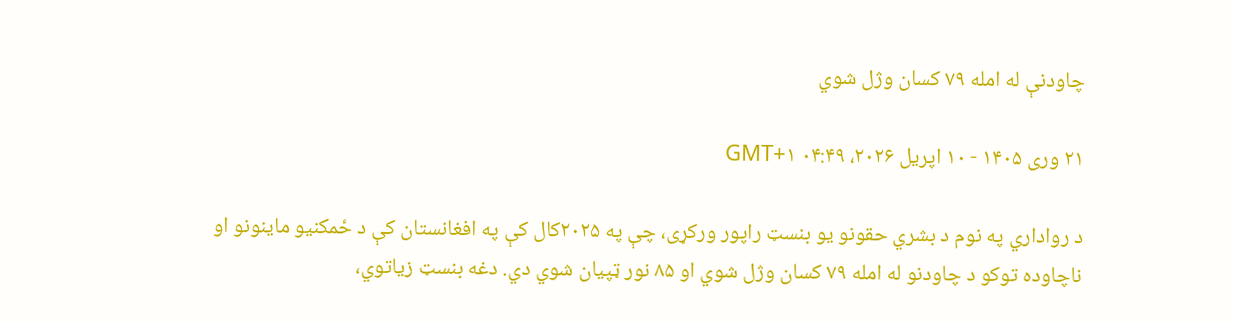چاودنې له امله ۷۹ کسان وژل شوي

۲۱ وری ۱۴۰۵ - ۱۰ اپریل ۲۰۲۶، ۰۴:۴۹ GMT+۱

د رواداري په نوم د بشري حقونو یو بنسټ راپور ورکړی، چې په ۲۰۲۵کال کې په افغانستان کې د ځمکنیو ماینونو او ناچاوده توکو د چاودنو له امله ۷۹ کسان وژل شوي او ۸۵ نور ټپیان شوي دي. دغه بنسټ زیاتوي،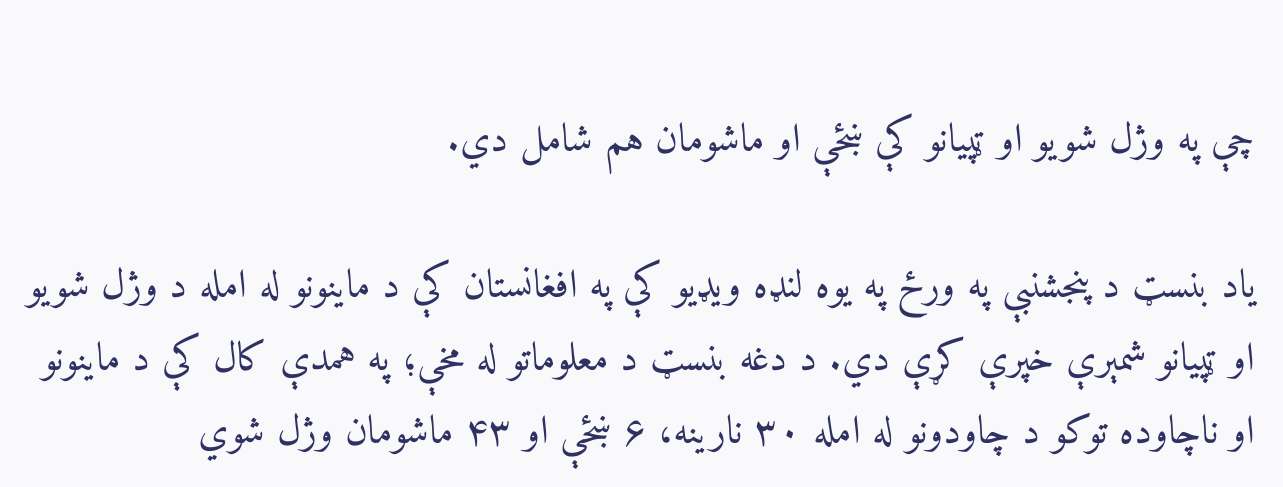چې په وژل شویو او ټپیانو کې ښځې او ماشومان هم شامل دي.

یاد بنسټ د پنجشنبې په ورځ په یوه لنډه ویډيو کې په افغانستان کې د ماینونو له امله د وژل شویو او ټپیانو شمېرې خپرې کړې دي. د دغه بنسټ د معلوماتو له مخې؛ په همدې کال کې د ماینونو او ناچاوده توکو د چاودونو له امله ۳۰ نارینه، ۶ ښځې او ۴۳ ماشومان وژل شوي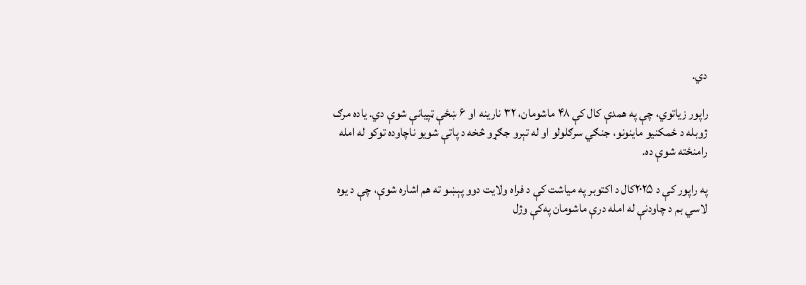دي.

راپور زیاتوي، چې په همدې کال کې ۴۸ ماشومان، ۳۲ نارینه او ۶ ښځې ټپيانې شوې دي. یاده مرګ ژوبله د ځمکنیو ماینونو، جنګي سرګلولو او له تېرو جګړو څخه د پاتې شویو ناچاوده توکو له امله رامنځته شوې ده.

په راپور کې د ۲۰۲۵کال د اکتوبر په میاشت کې د فراه ولایت دوو پېښو ته هم اشاره شوې، چې د یوه لاسي‌ بم د چاودنې له امله درې ماشومان په‌کې وژل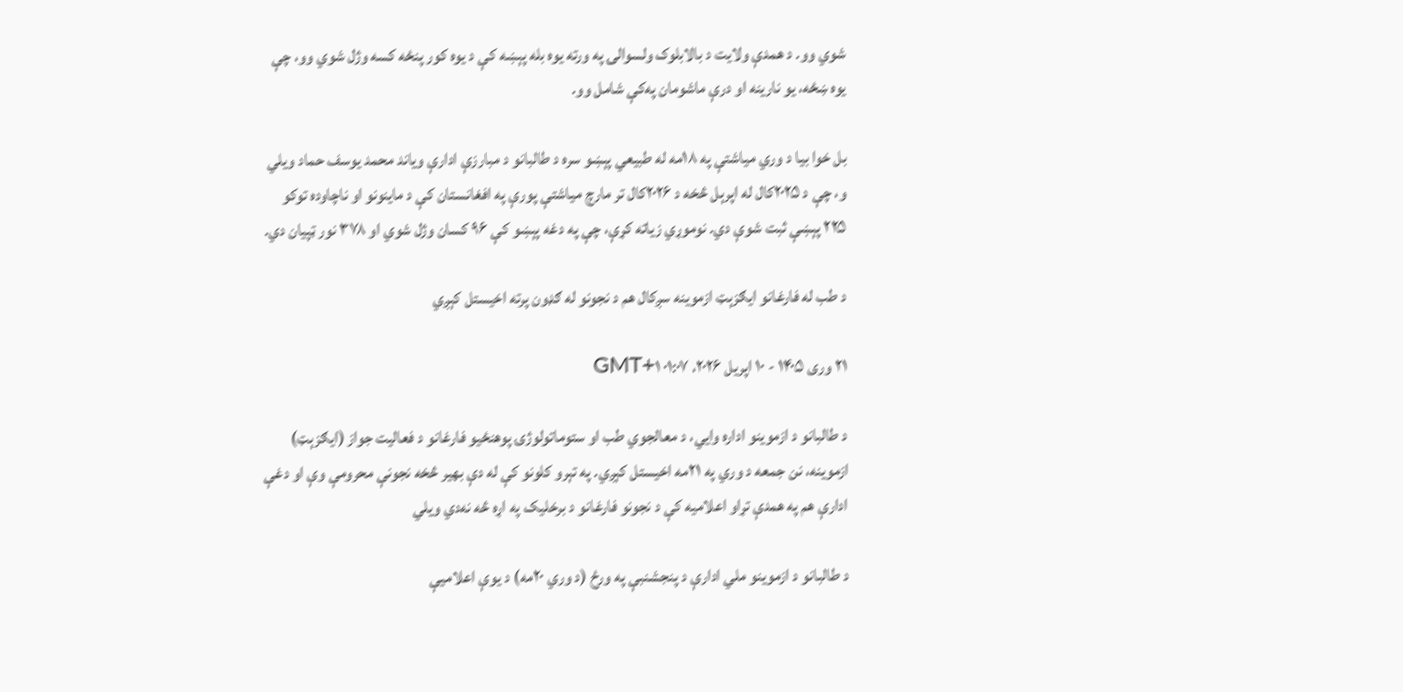شوي وو. د همدې ولایت د بالابلوک ولسوالۍ په ورته یوه بله پېښه کې د یوه کور پنځه کسه وژل شوي وو، چې یوه ښځه، یو نارینه او درې ماشومان په‌کې شامل وو.

بل خوا بیا د وري میاشتې په ۱۸مه له طبیعي پېښو سره د طالبانو د مبارزې ادارې ویاند محمد یوسف حماد ویلي‌ و، چې د ۲۰۲۵کال له اپرېل څخه د ۲۰۲۶کال تر مارچ میاشتې پورې په افغانستان کې د ماینونو او ناچاوده توکو ۲۲۵ پېښې ثبت شوې دي. نوموړي زیاته کړې، چې په دغه پېښو کې ۹۶ کسان وژل شوي او ۳۷۸ نور ټپیان دي.

د طب له فارغانو ایګزېټ ازموینه سږکال هم د نجونو له ګډون پرته اخیستل کېږي

۲۱ وری ۱۴۰۵ - ۱۰ اپریل ۲۰۲۶، ۰۱:۰۷ GMT+۱

د طالبانو د ازموینو اداره وايي، د معالجوي طب او ستوماتولوژۍ پوهنځیو فارغانو د فعالیت جواز (ایګزېټ) ازموینه، نن جمعه د وري په ۲۱مه اخیستل کېږي. په تېرو کلونو کې له دې بهیر څخه نجونې محرومې وې او دغې ادارې هم په همدې تړاو اعلامیه کې د نجونو فارغانو د برخلیک په اړه څه نه‌دي ویلي

د طالبانو د ازموینو ملي ادارې د پنجشنبې په ورځ (د وري ۲۰مه) د یوې اعلامیې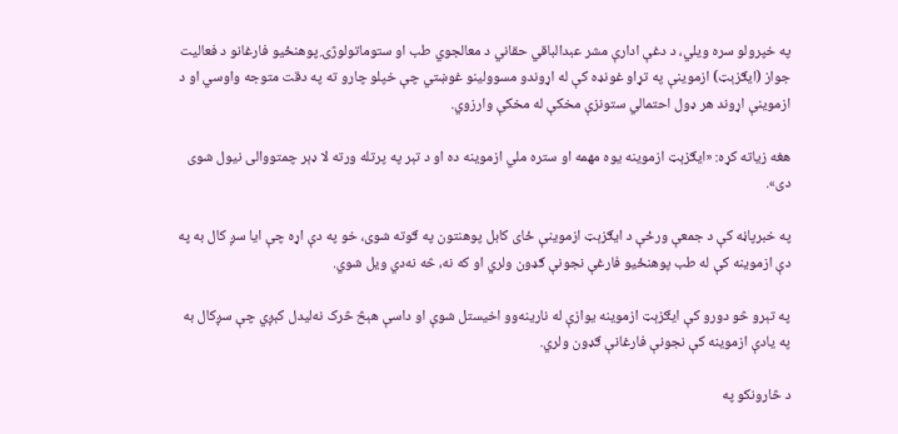په خپرولو سره ویلي، د دغې ادارې مشر عبدالباقي حقاني د معالجوي طب او ستوماتولوژۍ پوهنځیو فارغانو د فعالیت جواز (ایګزېټ) ازموینې په تړاو غونډه کې له اړوندو مسوولینو غوښتي چې خپلو چارو ته په دقت متوجه واوسي او د ازموینې اړوند هر ډول احتمالي ستونزې مخکې له مخکې وارزوي.

هغه زیاته کړه: «ایګزېټ ازموینه یوه مهمه او ستره ملي ازموینه ده او د تېر په پرتله ورته لا ډېر چمتووالی نیول شوی دی».

په خبرپاڼه کې د جمعې ورځې د ایګزېټ ازموینې ځای کابل پوهنتون په ګوته شوی، خو په دې اړه چې ایا سږ کال به په دې ازموینه کې له طب پوهنځیو فارغې نجونې ګډون ولري او که نه، څه نه‌دي ویل شوي.

په تېرو څو دورو کې ایګزېټ ازموینه یوازې له نارینه‌وو اخیستل شوې او داسې هېڅ څرک نه‌لیدل کېږي چې سږکال به په یادې ازموینه کې نجونې فارغانې ګډون ولري.

د څارونکو په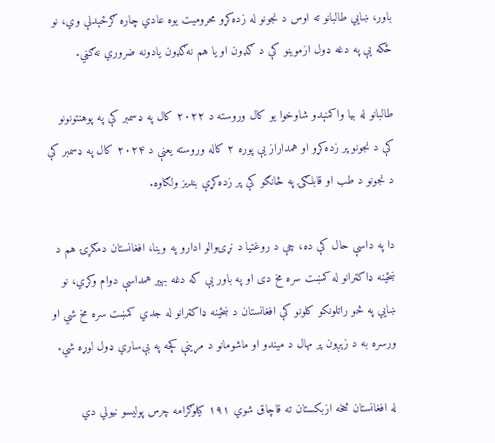باور، ښايي طالبانو ته اوس د نجونو له زده‌کړو محرومیت یوه عادي چاره ګرځېدلې وي، نو ځکه یې په دغه ډول ازموینو کې د ګډون او یا هم نه‌ګډون یادونه ضروري نه‌ګڼي.

طالبانو له بیا واکمنېدو شاوخوا یو کال وروسته د ۲۰۲۲ کال په ډسمبر کې په پوهنتونونو کې د نجونو پر زده‌کړو او همداراز یې پوره ۲ کاله وروسته یعنې د ۲۰۲۴ کال په ډسمبر کې د نجونو د طب او قابلګۍ په څانګو کې پر زده‌کړې بندیز ولګاوه.

دا په داسې حال کې ده، چې د روغتیا د نړۍوالو ادارو په وینا، افغانستان دمګړۍ هم د ښځينه ډاکټرانو له کمښت سره مخ دی او په باور یې که دغه بهیر همداسې دوام وکړي، نو ښايي په څو راتلونکو کلونو کې افغانستان د ښځینه ډاکټرانو له جدي کمښت سره مخ شي او ورسره به د زېږون پر مهال د میندو او ماشومانو د مړینې کچه په بې‌ساري ډول لوړه شي.

له افغانستان څخه ازبکستان ته قاچاق شوي ۱۹۱ کيلوګرامه چرس پولیسو نیولي دي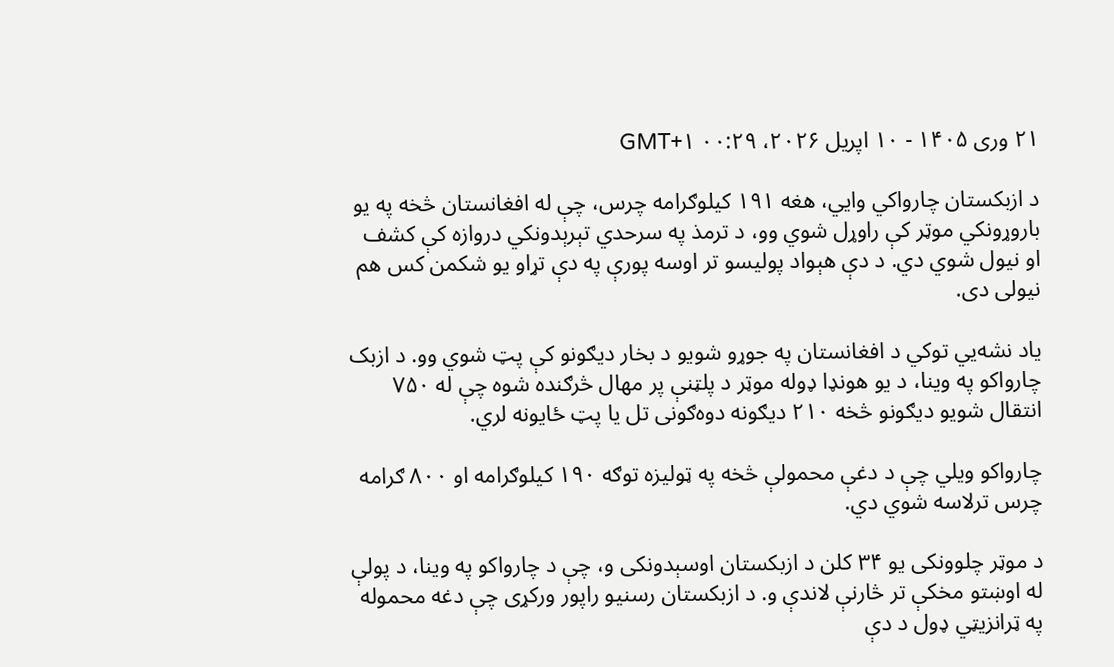۲۱ وری ۱۴۰۵ - ۱۰ اپریل ۲۰۲۶، ۰۰:۲۹ GMT+۱

د ازبکستان چارواکي وايي، هغه ۱۹۱ کيلوګرامه چرس، چې له افغانستان څخه په يو باروړونکي موټر کې راوړل شوي وو، د ترمذ په سرحدي تېرېدونکي دروازه کې کشف او نیول شوي دي. د دې هېواد پوليسو تر اوسه پورې په دې تړاو يو شکمن کس هم نيولی دی.

ياد نشه‌يي توکي د افغانستان په جوړو شويو د بخار ديګونو کې پټ شوي وو. د ازبک چارواکو په وينا، د يو هونډا ډوله موټر د پلټنې پر مهال څرګنده شوه چې له ۷۵۰ انتقال شويو ديګونو څخه ۲۱۰ ديګونه دوه‌ګونی تل يا پټ ځایونه لري.

چارواکو ويلي چې د دغې محمولې څخه په ټوليزه توګه ۱۹۰ کيلوګرامه او ۸۰۰ ګرامه چرس ترلاسه شوي دي.

د موټر چلوونکی يو ۳۴ کلن د ازبکستان اوسېدونکی و، چې د چارواکو په وينا، د پولې له اوښتو مخکې تر څارنې لاندې و. د ازبکستان رسنيو راپور ورکړی چې دغه محموله په ټرانزيټي ډول د دې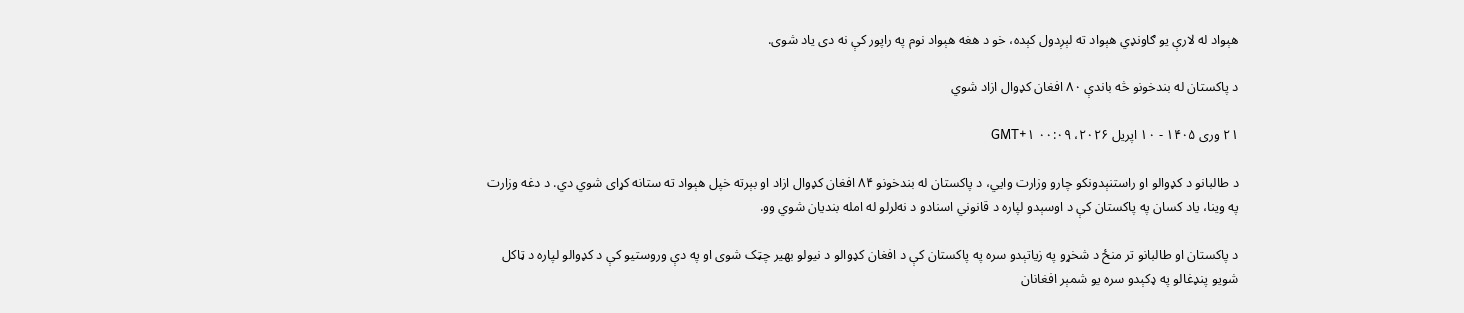هېواد له لارې يو ګاونډي هېواد ته لېږدول کېده، خو د هغه هېواد نوم په راپور کې نه دی ياد شوی.

د پاکستان له بندخونو څه باندې ۸۰ افغان کډوال ازاد شوي

۲۱ وری ۱۴۰۵ - ۱۰ اپریل ۲۰۲۶، ۰۰:۰۹ GMT+۱

د طالبانو د کډوالو او راستنېدونکو چارو وزارت وايي، د پاکستان له بندخونو ۸۴ افغان کډوال ازاد او بېرته خپل هېواد ته ستانه کړای شوي دي. د دغه وزارت په وینا، یاد کسان په پاکستان کې د اوسېدو لپاره د قانوني اسنادو د نه‌لرلو له امله بندیان شوي وو.

د پاکستان او طالبانو تر منځ د شخړو په زیاتېدو سره په پاکستان کې د افغان کډوالو د نیولو بهیر چټک شوی او په دې وروستیو کې د کډوالو لپاره د ټاکل شویو پنډغالو په ډکېدو سره یو شمېر افغانان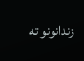زندانونو ته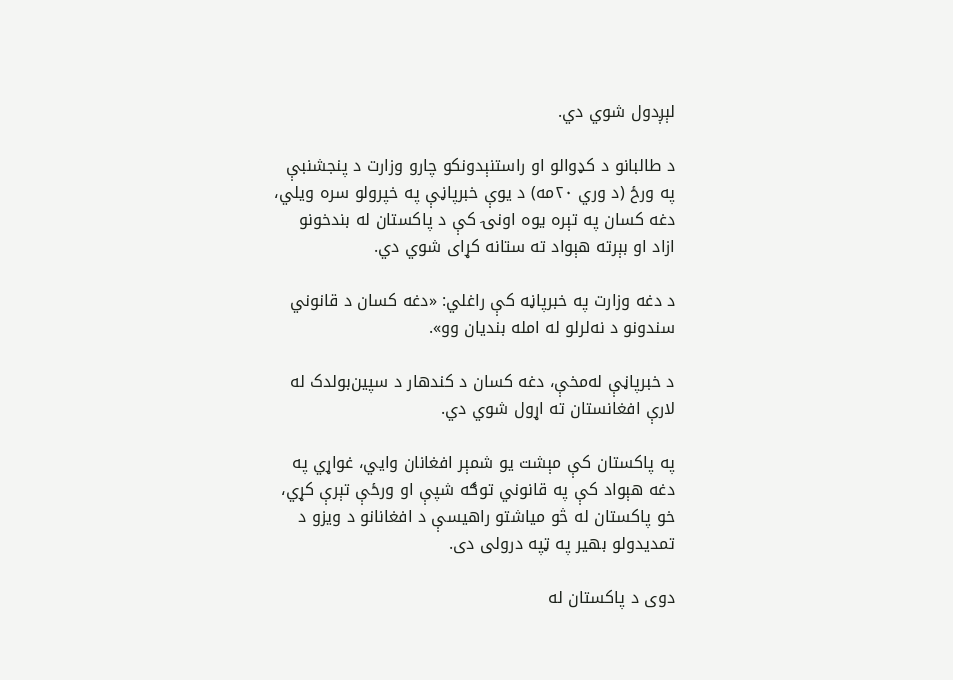لېږدول شوي دي.

د طالبانو د کډوالو او راستنېدونکو چارو وزارت د پنجشنبې په ورځ (د وري ۲۰مه) د یوې خبرپاڼې په خپرولو سره ویلي، دغه کسان په تېره یوه اونۍ کې د پاکستان له بندخونو ازاد او بېرته هېواد ته ستانه کړای شوي دي.

د دغه وزارت په خبرپاڼه کې راغلي: «دغه کسان د قانوني سندونو د نه‌لرلو له امله بندیان وو».

د خبرپاڼې له‌مخې، دغه کسان د کندهار د سپین‌بولدک له لارې افغانستان ته اړول شوي دي.

په پاکستان کې مېشت یو شمېر افغانان وايي، غواړي په دغه هېواد کې په قانوني توګه شپې او ورځې تېرې کړي، خو پاکستان له څو میاشتو راهیسې د افغانانو د ویزو د تمدیدولو بهیر په ټپه درولی دی.

دوی د پاکستان له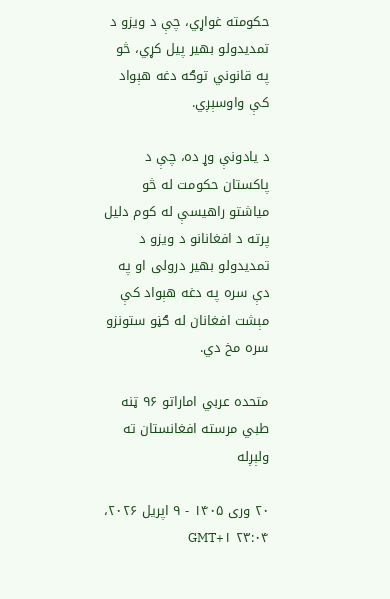حکومته غواړي، چې د ویزو د تمدیدولو بهیر پیل کړي، څو په قانوني توګه دغه هېواد کې واوسېږي.

د یادونې وړ ده، چې د پاکستان حکومت له څو میاشتو راهیسې له کوم دلیل پرته د افغانانو د ویزو د تمدیدولو بهیر درولی او په دې سره په دغه هېواد کې مېشت افغانان له ګڼو ستونزو سره مخ دي.

متحده عربي اماراتو ۹۶ ټنه طبي مرسته افغانستان ته ولېږله

۲۰ وری ۱۴۰۵ - ۹ اپریل ۲۰۲۶، ۲۳:۰۴ GMT+۱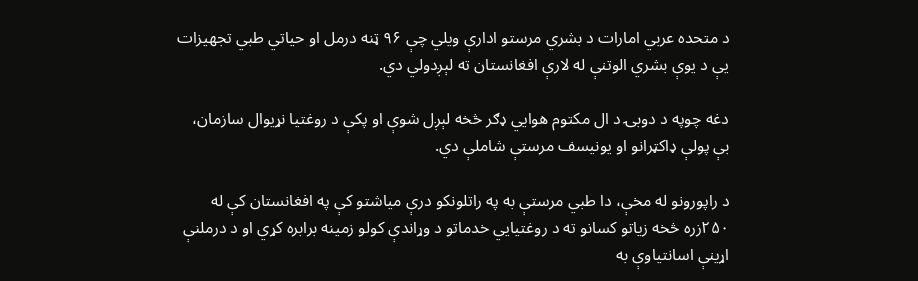د متحده عربي امارات د بشري مرستو ادارې ویلي چې ۹۶ ټنه درمل او حیاتي طبي تجهیزات یې د یوې بشري الوتنې له لارې افغانستان ته لېږدولي دي.

دغه چوپه د دوبۍ د ال مکتوم هوايي ډګر څخه لېږل شوې او پکې د روغتیا نړیوال سازمان، بې پولې ډاکټرانو او یونیسف مرستې شاملې دي.

د راپورونو له مخې، دا طبي مرستې به په راتلونکو درې میاشتو کې په افغانستان کې له ۲۵۰زره څخه زیاتو کسانو ته د روغتیایي خدماتو د وړاندې کولو زمینه برابره کړي او د درملنې اړینې اسانتیاوې به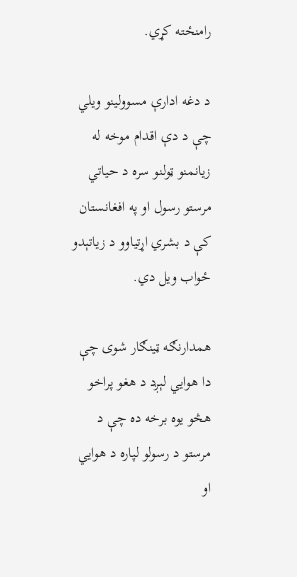رامنځته کړي.

د دغه ادارې مسوولینو ویلي چې د دې اقدام موخه له زیانمنو ټولنو سره د حیاتي مرستو رسول او په افغانستان کې د بشري اړتیاوو د زیاتېدو ځواب ویل دي.

همدارنګه ټینګار شوی چې دا هوایي لېږد د هغو پراخو هڅو یوه برخه ده چې د مرستو د رسولو لپاره د هوايي او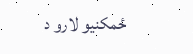ځمکنيو لارو د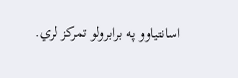اسانتیاوو په برابرولو تمرکز لري.